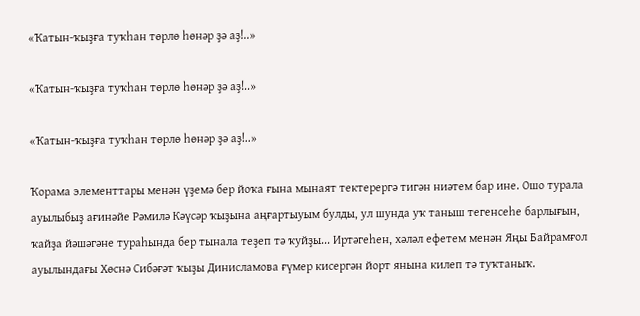«Ҡатын-ҡыҙға туҡһан төрлө һөнәр ҙә аҙ!..»

«Ҡатын-ҡыҙға туҡһан төрлө һөнәр ҙә аҙ!..»

«Ҡатын-ҡыҙға туҡһан төрлө һөнәр ҙә аҙ!..»

Ҡорама элементтары менән үҙемә бер йоҡа ғына мынаят тектерергә тигән ниәтем бар ине. Ошо турала ауылыбыҙ ағинәйе Рәмилә Кәүсәр ҡыҙына аңғартыуым булды, ул шунда уҡ таныш тегенсеһе барлығын, ҡайҙа йәшәгәне тураһында бер тынала теҙеп тә ҡуйҙы... Иртәгеһен, хәләл ефетем менән Яңы Байрамғол ауылындағы Хөснә Сибәғәт ҡыҙы Динисламова ғүмер кисергән йорт янына килеп тә туҡтаныҡ.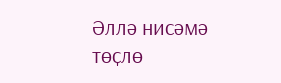Әллә нисәмә төҫлө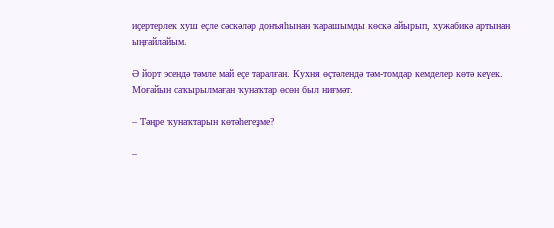иҫертерлек хуш еҫле сәскәләр донъяһынан ҡарашымды көскә айырып, хужабикә артынан ыңғайлайым.

Ә йорт эсендә тәмле май еҫе таралған. Кухня өҫтәлендә тәм-томдар кемделер көтә кеүек. Моғайын саҡырылмаған ҡунаҡтар өсөн был ниғмәт.

– Тәңре ҡунаҡтарын көтәһегеҙме?

–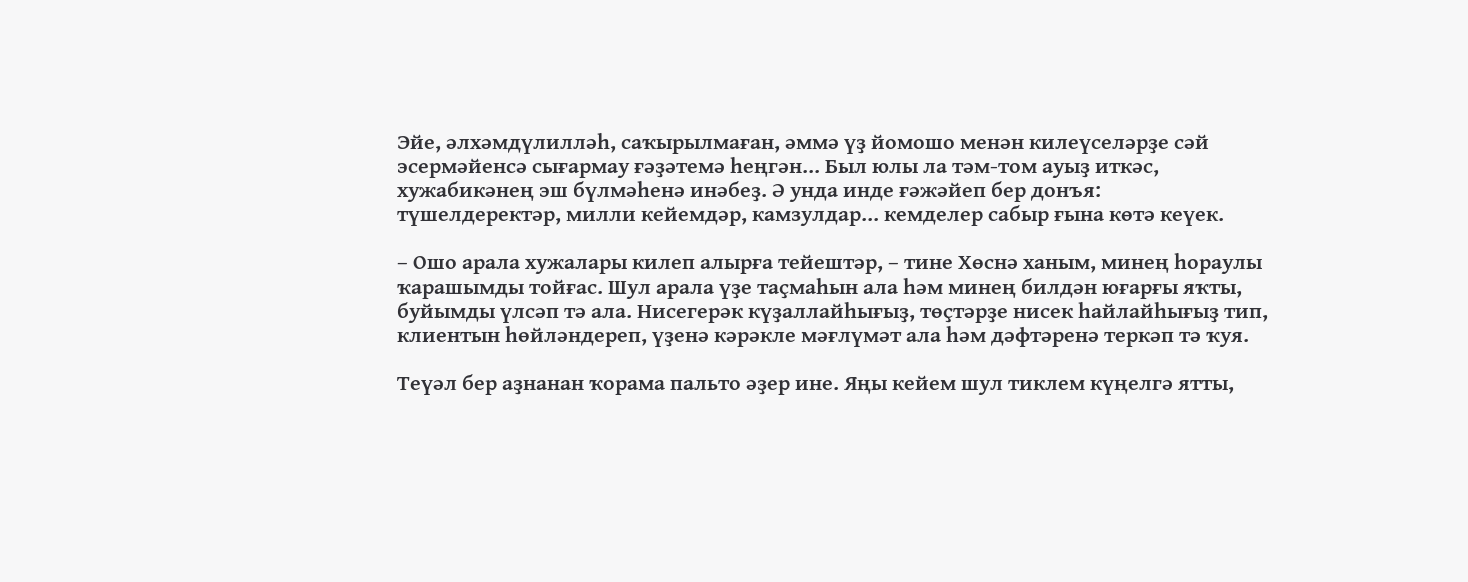Эйе, әлхәмдүлилләһ, саҡырылмаған, әммә үҙ йомошо менән килеүселәрҙе сәй эсермәйенсә сығармау ғәҙәтемә һеңгән... Был юлы ла тәм-том ауыҙ иткәс, хужабикәнең эш бүлмәһенә инәбеҙ. Ә унда инде ғәжәйеп бер донъя: түшелдеректәр, милли кейемдәр, камзулдар... кемделер сабыр ғына көтә кеүек.

– Ошо арала хужалары килеп алырға тейештәр, – тине Хөснә ханым, минең һораулы ҡарашымды тойғас. Шул арала үҙе таҫмаһын ала һәм минең билдән юғарғы яҡты, буйымды үлсәп тә ала. Нисегерәк күҙаллайһығыҙ, төҫтәрҙе нисек һайлайһығыҙ тип, клиентын һөйләндереп, үҙенә кәрәкле мәғлүмәт ала һәм дәфтәренә теркәп тә ҡуя.

Теүәл бер аҙнанан ҡорама пальто әҙер ине. Яңы кейем шул тиклем күңелгә ятты,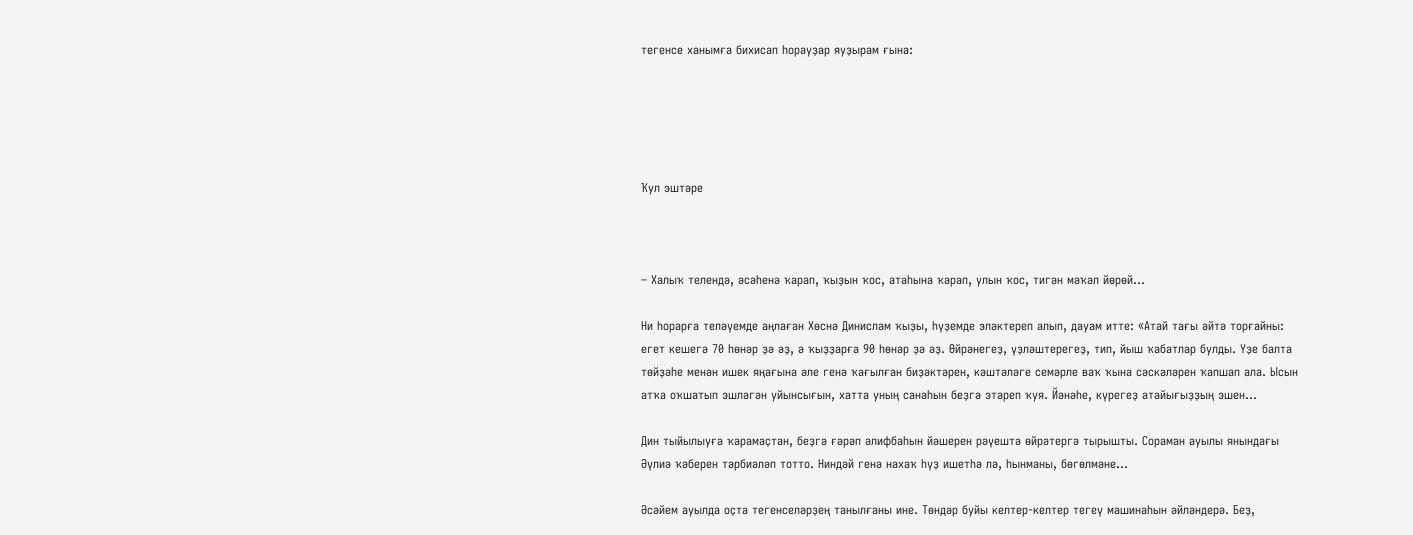тегенсе ханымға бихисап һорауҙар яуҙырам ғына:





Ҡул эштәре



– Халыҡ телендә, әсәһенә ҡарап, ҡыҙын ҡос, атаһына ҡарап, улын ҡос, тигән мәҡәл йөрөй...

Ни һорарға теләүемде аңлаған Хөснә Динислам ҡыҙы, һүҙемде эләктереп алып, дауам итте: «Атай тағы әйтә торғайны: егет кешегә 70 һөнәр ҙә әҙ, ә ҡыҙҙарға 90 һөнәр ҙә әҙ. Өйрәнегеҙ, үҙләштерегеҙ, тип, йыш ҡабатлар булды. Үҙе балта төйҙәһе менән ишек яңағына әле генә ҡағылған биҙәктәрен, кәштәләге семәрле ваҡ ҡына сәскәләрен ҡапшап ала. Ысын атҡа оҡшатып эшләгән уйынсығын, хатта уның санаһын беҙгә этәреп ҡуя. Йәнәһе, күрегеҙ атайығыҙҙың эшен...

Дин тыйылыуға ҡарамаҫтан, беҙгә ғәрәп әлифбаһын йәшерен рәүештә өйрәтергә тырышты. Сораман ауылы янындағы Әүлиә ҡәберен тәрбиәләп тотто. Ниндәй генә нахаҡ һүҙ ишетһә лә, һынманы, бөгөлмәне...

Әсәйем ауылда оҫта тегенселәрҙең танылғаны ине. Төндәр буйы келтер-келтер тегеү машинаһын әйләндерә. Беҙ,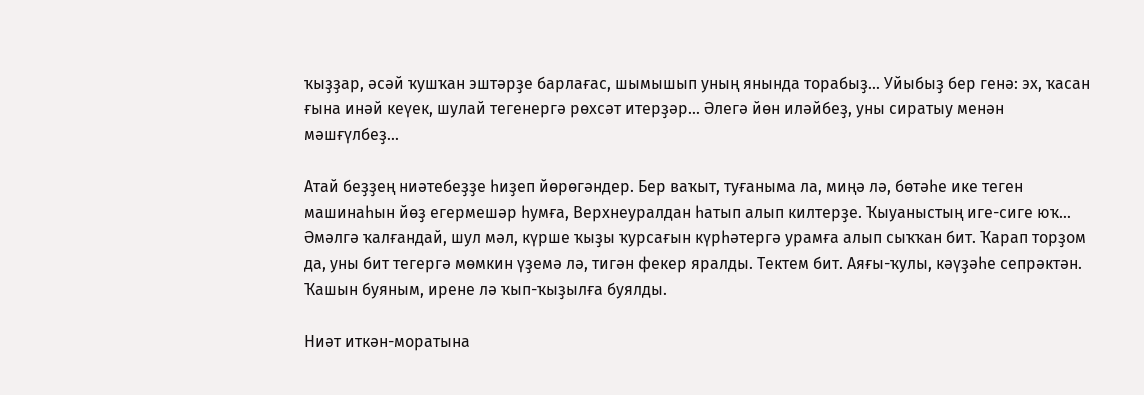ҡыҙҙар, әсәй ҡушҡан эштәрҙе барлағас, шымышып уның янында торабыҙ... Уйыбыҙ бер генә: эх, ҡасан ғына инәй кеүек, шулай тегенергә рөхсәт итерҙәр... Әлегә йөн иләйбеҙ, уны сиратыу менән мәшғүлбеҙ...

Атай беҙҙең ниәтебеҙҙе һиҙеп йөрөгәндер. Бер ваҡыт, туғаныма ла, миңә лә, бөтәһе ике теген машинаһын йөҙ егермешәр һумға, Верхнеуралдан һатып алып килтерҙе. Ҡыуаныстың иге-сиге юҡ... Әмәлгә ҡалғандай, шул мәл, күрше ҡыҙы ҡурсағын күрһәтергә урамға алып сыҡҡан бит. Ҡарап торҙом да, уны бит тегергә мөмкин үҙемә лә, тигән фекер яралды. Тектем бит. Аяғы-ҡулы, кәүҙәһе сепрәктән. Ҡашын буяным, ирене лә ҡып-ҡыҙылға буялды.

Ниәт иткән-моратына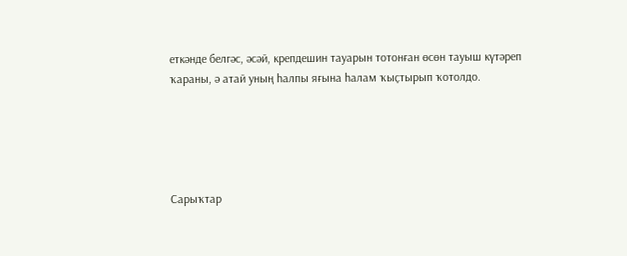еткәнде белгәс, әсәй, крепдешин тауарын тотонған өсөн тауыш күтәреп ҡараны, ә атай уның һалпы яғына һалам ҡыҫтырып ҡотолдо.





Сарыҡтар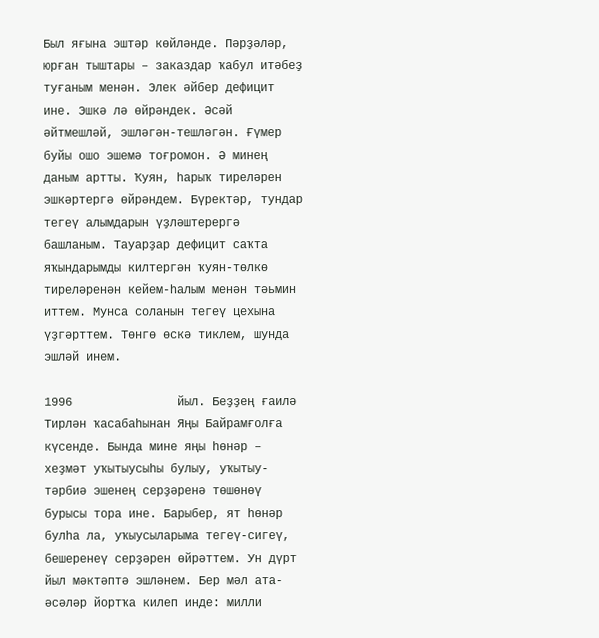Был яғына эштәр көйләнде. Пәрҙәләр, юрған тыштары – заказдар ҡабул итәбеҙ туғаным менән. Элек әйбер дефицит ине. Эшкә лә өйрәндек. Әсәй әйтмешләй, эшләгән-тешләгән. Ғүмер буйы ошо эшемә тоғромон. Ә минең даным артты. Ҡуян, һарыҡ тиреләрен эшкәртергә өйрәндем. Бүректәр, тундар тегеү алымдарын үҙләштерергә башланым. Тауарҙар дефицит саҡта яҡындарымды килтергән ҡуян-төлкө тиреләренән кейем-һалым менән тәьмин иттем. Мунса соланын тегеү цехына үҙгәрттем. Төнгө өскә тиклем, шунда эшләй инем.

1996               йыл. Беҙҙең ғаилә Тирлән ҡасабаһынан Яңы Байрамғолға күсенде. Бында мине яңы һөнәр – хеҙмәт уҡытыусыһы булыу, уҡытыу-тәрбиә эшенең серҙәренә төшөнөү бурысы тора ине. Барыбер, ят һөнәр булһа ла, уҡыусыларыма тегеү-сигеү, бешеренеү серҙәрен өйрәттем. Ун дүрт йыл мәктәптә эшләнем. Бер мәл ата-әсәләр йортҡа килеп инде: милли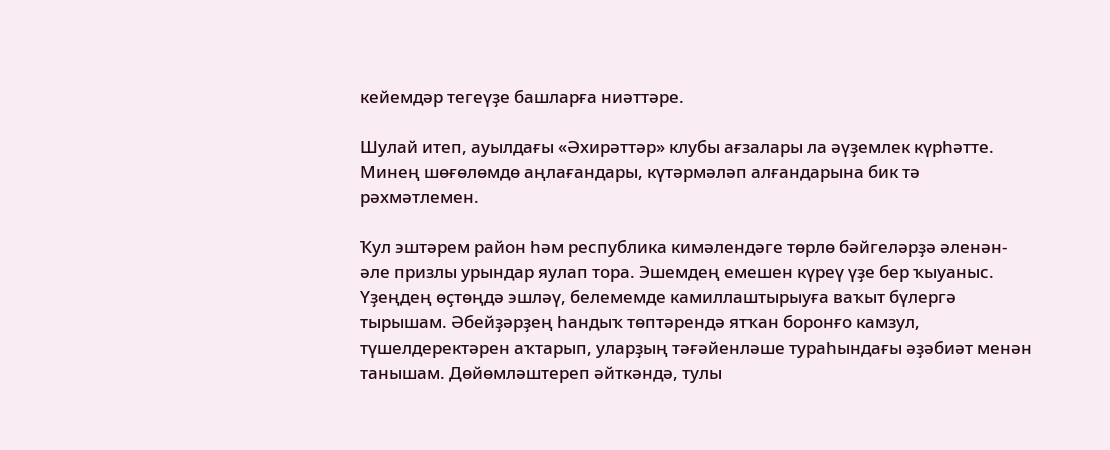кейемдәр тегеүҙе башларға ниәттәре.

Шулай итеп, ауылдағы «Әхирәттәр» клубы ағзалары ла әүҙемлек күрһәтте. Минең шөғөлөмдө аңлағандары, күтәрмәләп алғандарына бик тә рәхмәтлемен.

Ҡул эштәрем район һәм республика кимәлендәге төрлө бәйгеләрҙә әленән-әле призлы урындар яулап тора. Эшемдең емешен күреү үҙе бер ҡыуаныс. Үҙеңдең өҫтөңдә эшләү, белемемде камиллаштырыуға ваҡыт бүлергә тырышам. Әбейҙәрҙең һандыҡ төптәрендә ятҡан боронғо камзул, түшелдеректәрен аҡтарып, уларҙың тәғәйенләше тураһындағы әҙәбиәт менән танышам. Дөйөмләштереп әйткәндә, тулы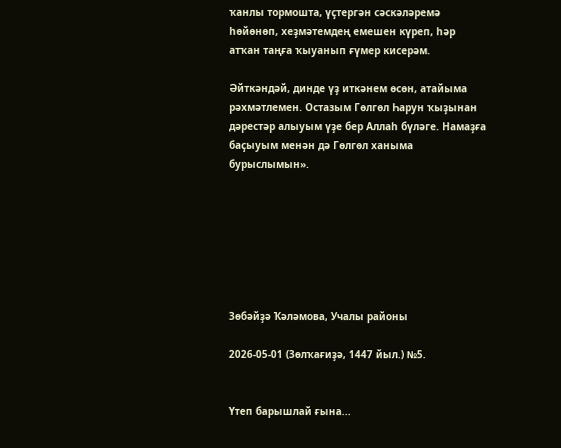ҡанлы тормошта, үҫтергән сәскәләремә һөйөнөп, хеҙмәтемдең емешен күреп, һәр атҡан таңға ҡыуанып ғүмер кисерәм.

Әйткәндәй, динде үҙ иткәнем өсөн, атайыма рәхмәтлемен. Остазым Гөлгөл Һарун ҡыҙынан дәрестәр алыуым үҙе бер Аллаһ бүләге. Намаҙға баҫыуым менән дә Гөлгөл ханыма бурыслымын».







Зөбәйҙә Ҡәләмова, Учалы районы

2026-05-01 (Зөлҡағиҙә, 1447 йыл.) №5.


Үтеп барышлай ғына...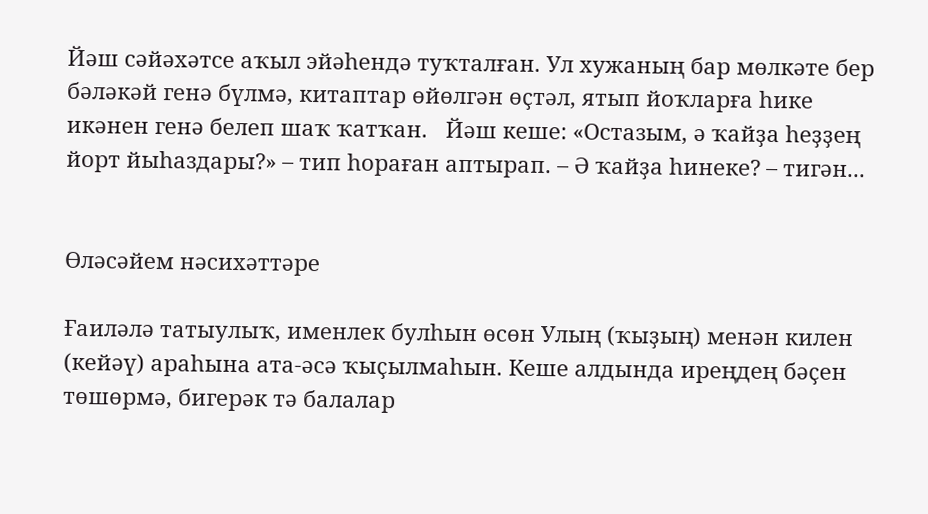Йәш сәйәхәтсе аҡыл эйәһендә туҡталған. Ул хужаның бар мөлкәте бер бәләкәй генә бүлмә, китаптар өйөлгән өҫтәл, ятып йоҡларға һике икәнен генә белеп шаҡ ҡатҡан.   Йәш кеше: «Остазым, ә ҡайҙа һеҙҙең йорт йыһаздары?» – тип һораған аптырап. – Ә ҡайҙа һинеке? – тигән...


Өләсәйем нәсихәттәре

Ғаиләлә татыулыҡ, именлек булһын өсөн Улың (ҡыҙың) менән килен (кейәү) араһына ата-әсә ҡыҫылмаһын. Кеше алдында иреңдең бәҫен төшөрмә, бигерәк тә балалар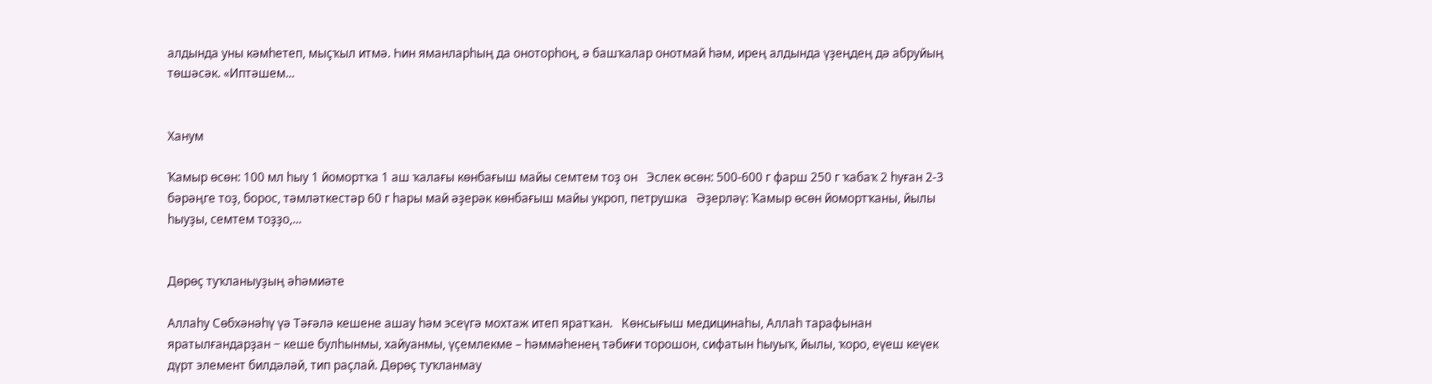алдында уны кәмһетеп, мыҫҡыл итмә. Һин яманларһың да оноторһоң, ә башҡалар онотмай һәм, ирең алдында үҙеңдең дә абруйың төшәсәк. «Иптәшем...


Ханум

Ҡамыр өсөн: 100 мл һыу 1 йомортҡа 1 аш ҡалағы көнбағыш майы семтем тоҙ он   Эслек өсөн: 500-600 г фарш 250 г ҡабаҡ 2 һуған 2-3 бәрәңге тоҙ, борос, тәмләткестәр 60 г һары май әҙерәк көнбағыш майы укроп, петрушка   Әҙерләү: Ҡамыр өсөн йомортҡаны, йылы һыуҙы, семтем тоҙҙо,...


Дөрөҫ туҡланыуҙың әһәмиәте

Аллаһу Сөбхәнәһү үә Тәғәлә кешене ашау һәм эсеүгә мохтаж итеп яратҡан.   Көнсығыш медицинаһы, Аллаһ тарафынан яратылғандарҙан − кеше булһынмы, хайуанмы, үҫемлекме – һәммәһенең тәбиғи торошон, сифатын һыуыҡ, йылы, ҡоро, еүеш кеүек дүрт элемент билдәләй, тип раҫлай. Дөрөҫ туҡланмау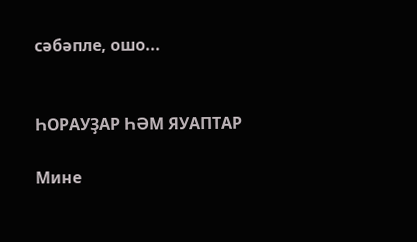сәбәпле, ошо...


ҺОРАУҘАР ҺӘМ ЯУАПТАР

Мине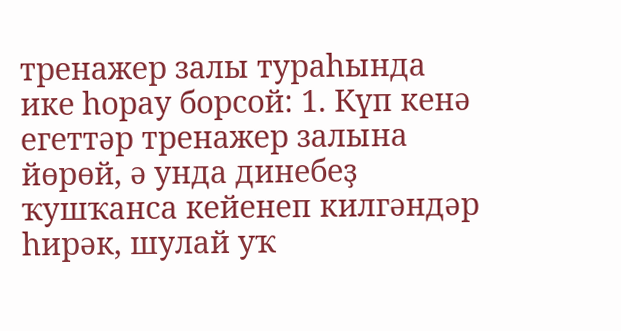тренажер залы тураһында ике һорау борсой: 1. Күп кенә егеттәр тренажер залына йөрөй, ә унда динебеҙ ҡушҡанса кейенеп килгәндәр һирәк, шулай уҡ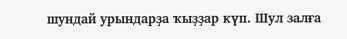шундай урындарҙа ҡыҙҙар күп. Шул залға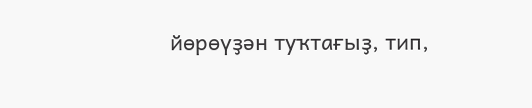йөрөүҙән туҡтағыҙ, тип,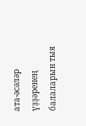ата-әсәләр үҙҙәренең балаларын тыя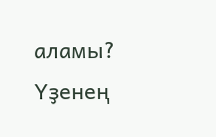аламы? Үҙенең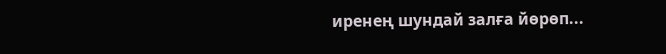иренең шундай залға йөрөп...